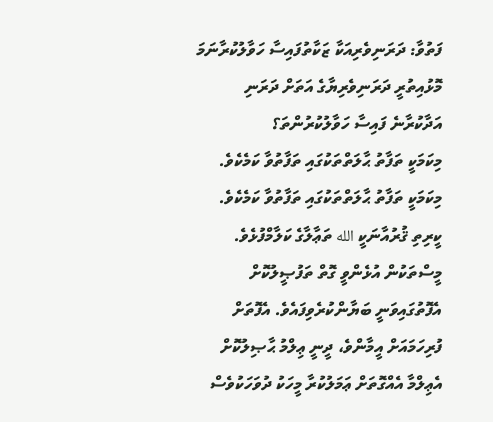ފަތުވާ: ދަރަނިވެރިއަކާ ޒަކާތުފައިސާ ހަވާލުކުރާނަމަ މޮޅުއިތުރީ ދަރަނިވެރިޔާގެ އަތަށް ދަރަނި އަދާކުރާނެ ފައިސާ ހަވާލުކުރުންތަ؟
މިކަމަކީ ތަފާތު ޙާލަތްތަކުގައި ތަފާތުވާ ކަމެކެވެ.
މިކަމަކީ ތަފާތު ޙާލަތްތަކުގައި ތަފާތުވާ ކަމެކެވެ.
ކީރިތި ޤުރުއާނަކީ الله ތަޢާލާގެ ކަލާމްފުޅެވެ. މީސްތަކުން އުޅެންވީ ގޮތް ތަފުޞީލުކޮށް އެފޮތުގައިވަނީ ބަޔާންކުރެވިފައެވެ. އެފޮތަށް ފުރިހަމައަށް އީމާންވެ، ދީނީ ޢިލްމު ޙާޞިލުކޮށް އެޢިލްމާ އެއްގޮތަށް ޢަމަލުކުރާ މީހަކު ދުވަހަކުވެސް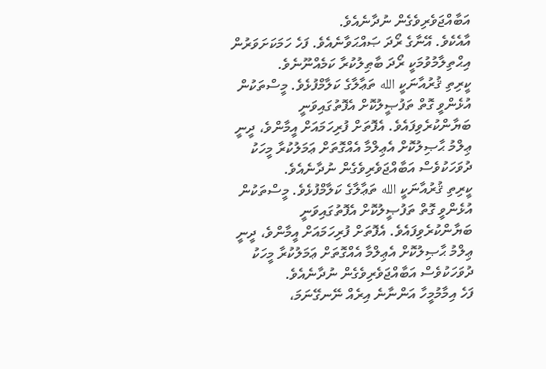އަބާއްޖަވެރިވެގެން ނުދާނެއެވެ.
އާއެކެވެ. އޭނާގެ ރޯދަ ޞައްޙަވާނެއެވެ. ފަހެ ހަމަކަށަވަރުން އިޙްތިލާމުވުމަކީ ރޯދަ ބާޠިލުކުރާ ކަމެއްނޫނެވެ.
ކީރިތި ޤުރުއާނަކީ الله ތަޢާލާގެ ކަލާމްފުޅެވެ. މީސްތަކުން އުޅެންވީ ގޮތް ތަފުޞީލުކޮށް އެފޮތުގައިވަނީ ބަޔާންކުރެވިފައެވެ. އެފޮތަށް ފުރިހަމައަށް އީމާންވެ، ދީނީ ޢިލްމު ޙާޞިލުކޮށް އެޢިލްމާ އެއްގޮތަށް ޢަމަލުކުރާ މީހަކު ދުވަހަކުވެސް އަބާއްޖަވެރިވެގެން ނުދާނެއެވެ.
ކީރިތި ޤުރުއާނަކީ الله ތަޢާލާގެ ކަލާމްފުޅެވެ. މީސްތަކުން އުޅެންވީ ގޮތް ތަފުޞީލުކޮށް އެފޮތުގައިވަނީ ބަޔާންކުރެވިފައެވެ. އެފޮތަށް ފުރިހަމައަށް އީމާންވެ، ދީނީ ޢިލްމު ޙާޞިލުކޮށް އެޢިލްމާ އެއްގޮތަށް ޢަމަލުކުރާ މީހަކު ދުވަހަކުވެސް އަބާއްޖަވެރިވެގެން ނުދާނެއެވެ.
ފަހެ އިމާމުމީހާ އަންނާނެ އިރެއް ނޭނގޭނަމަ،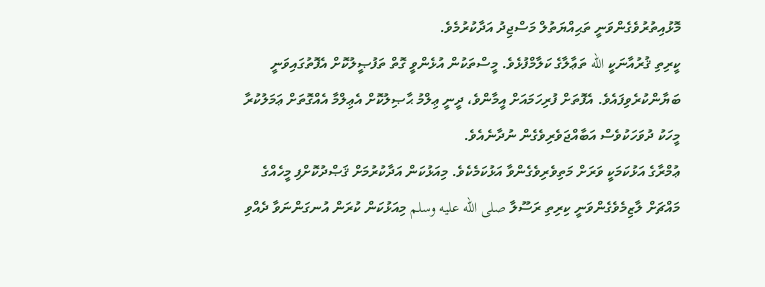މޮޅުއިތުރުވެގެންވަނީ ތަޙިއްޔަތުލް މަސްޖިދު އަދާކުރުމެވެ.
ކީރިތި ޤުރުއާނަކީ الله ތަޢާލާގެ ކަލާމްފުޅެވެ. މީސްތަކުން އުޅެންވީ ގޮތް ތަފުޞީލުކޮށް އެފޮތުގައިވަނީ ބަޔާންކުރެވިފައެވެ. އެފޮތަށް ފުރިހަމައަށް އީމާންވެ، ދީނީ ޢިލްމު ޙާޞިލުކޮށް އެޢިލްމާ އެއްގޮތަށް ޢަމަލުކުރާ މީހަކު ދުވަހަކުވެސް އަބާއްޖަވެރިވެގެން ނުދާނެއެވެ.
ޢުމްރާގެ އަޅުކަމަކީ ވަރަށް މަތިވެރިވެގެންވާ އަޅުކަމެކެވެ. މިއަޅުކަން އަދާކުރުމަށް ޤަޞްދުކޮށްފި މީހެއްގެ މައްޗަށް ލާޒިމެވެގެންވަނީ ކިރިތި ރަސޫލާ صلى الله عليه وسلم މިއަޅުކަން ކުރަން އުނގަންނަވާ ދެއްވި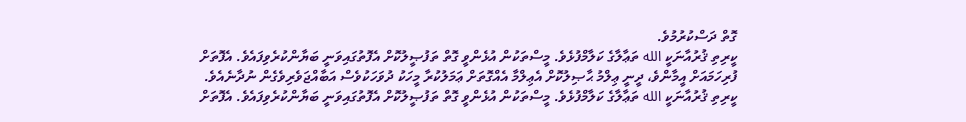ގޮތް ދަސްކުރުމުވެ.
ކީރިތި ޤުރުއާނަކީ الله ތަޢާލާގެ ކަލާމްފުޅެވެ. މީސްތަކުން އުޅެންވީ ގޮތް ތަފުޞީލުކޮށް އެފޮތުގައިވަނީ ބަޔާންކުރެވިފައެވެ. އެފޮތަށް ފުރިހަމައަށް އީމާންވެ، ދީނީ ޢިލްމު ޙާޞިލުކޮށް އެޢިލްމާ އެއްގޮތަށް ޢަމަލުކުރާ މީހަކު ދުވަހަކުވެސް އަބާއްޖަވެރިވެގެން ނުދާނެއެވެ.
ކީރިތި ޤުރުއާނަކީ الله ތަޢާލާގެ ކަލާމްފުޅެވެ. މީސްތަކުން އުޅެންވީ ގޮތް ތަފުޞީލުކޮށް އެފޮތުގައިވަނީ ބަޔާންކުރެވިފައެވެ. އެފޮތަށް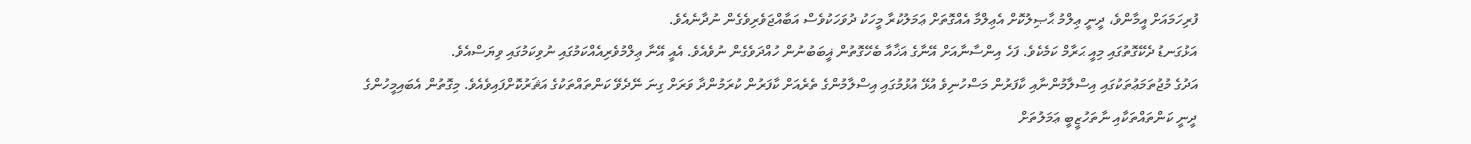ފުރިހަމައަށް އީމާންވެ، ދީނީ ޢިލްމު ޙާޞިލުކޮށް އެޢިލްމާ އެއްގޮތަށް ޢަމަލުކުރާ މީހަކު ދުވަހަކުވެސް އަބާއްޖަވެރިވެގެން ނުދާނެއެވެ.
އަޅުގަނޑު ދެކޭގޮތުގައި މިއީ ޙަރާމް ކަމެކެވެ. ފަހެ އިންސާނާއަށް އޭނާގެ އަޚާއާ ބެހޭގޮތުން ޣީބަބުނުން ހުއްދަވެގެން ނުވެއެވެ. އެއީ އޭނާ ޢިލްމުވެރިއެއްކަމުގައި ނުވިކަމުގައި ވިޔަސްއެވެ.
އަދުގެ މުޖުތަމަޢުތަކުގައި އިސްލާމުންނާއި ކާފަރުން މަސްހުނިވެ އުޅޭ އުޅުމުގައި އިސްލާމުންގެ ތެރެއަށް ކާފަރުން ކުރަމުންދާ ވަރަށް ގިނަ ނޭދެވޭ ކަންތައްތަކުގެ އަޘަރުކޮށްފައިވެއެވެ. މިގޮތުން އެބައިމީހުންގެ ދީނީ ކަންތައްތަކާއި ނާތަހުޒީބީ ޢަމަލުތަށް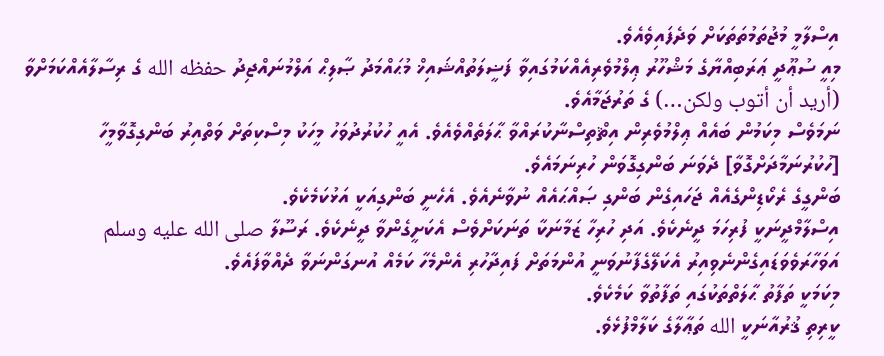އިސްލާމީ މުޖުތަމުތަތަކަށް ވަދެފައިވެއެވެ.
މިއީ ސުޢޫދީ ޢަރަބިއްޔާގެ މަޝްހޫރު ޢިލްމުވެރިއެއްކަމުގައިވާ ފަޟީލަތުއްޝައިޚް މުޙައްމަދު ޞާލިޙް އަލްމުނައްޖިދު حفظه الله ގެ ރިސާލާއެއްކަމަށްވާ (أريد أن أتوب ولكن…) ގެ ތަރުޖަމާއެވެ.
ނަމަވެސް މިކަމުން ބައެއް ޢިލްމުވެރިން އިޘްތިސްނާކުރައްވާ ޙާލަތެއްވެއެވެ. އެއީ ހުކުރުދުވަހު މީހަކު މިސްކިތަށް ވަތްއިރު ބަންގިގޮވާމީހާ [ހުކުރުނަމާދަށްގޮވާ] ދެވަނަ ބަންގިގޮވަން ހުރިނަމައެވެ.
ބަންގީގެ ރެކޯޑިންގެއެއް ޖަހައިގެން ބަންގި ޞައްޙައެއް ނުވާނެއެވެ. އެހެނީ ބަންގިއަކީ އަޅުކަމެކެވެ.
އިސްލާމްދީނަކީ ފުރިހަމަ ދީނެކެވެ. އަދި ހުރިހާ ޒަމާނަކާ ތަނަކަށްވެސް އެކަށީގެންވާ ދީނެކެވެ. ރަސޫލާ صلى الله عليه وسلم އަވަހާރަވެވަޑައިގެންނެވިއިރު އެކަލޭގެފާނުވަނީ އުންމަތަށް ފައިދާހުރި އެންމެހާ ކަމެއް އުނގަންނަވާ ދެއްވާފައެވެ.
މިކަމަކީ ތަފާތު ޙާލަތްތަކުގައި ތަފާތުވާ ކަމެކެވެ.
ކީރިތި ޤުރުއާނަކީ الله ތަޢާލާގެ ކަލާމްފުޅެވެ.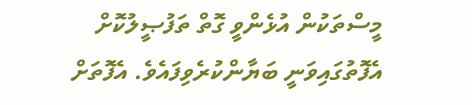މީސްތަކުން އުޅެންވީ ގޮތް ތަފުޞީލުކޮށް އެފޮތުގައިވަނީ ބަޔާންކުރެވިފައެވެ. އެފޮތަށް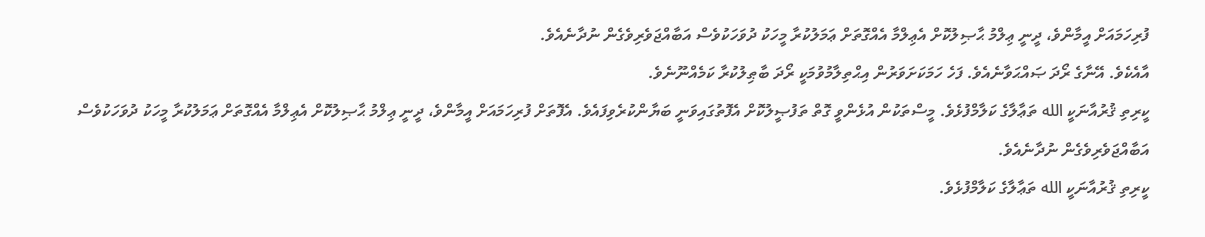ފުރިހަމައަށް އީމާންވެ، ދީނީ ޢިލްމު ޙާޞިލުކޮށް އެޢިލްމާ އެއްގޮތަށް ޢަމަލުކުރާ މީހަކު ދުވަހަކުވެސް އަބާއްޖަވެރިވެގެން ނުދާނެއެވެ.
އާއެކެވެ. އޭނާގެ ރޯދަ ޞައްޙަވާނެއެވެ. ފަހެ ހަމަކަށަވަރުން އިޙްތިލާމުވުމަކީ ރޯދަ ބާޠިލުކުރާ ކަމެއްނޫނެވެ.
ކީރިތި ޤުރުއާނަކީ الله ތަޢާލާގެ ކަލާމްފުޅެވެ. މީސްތަކުން އުޅެންވީ ގޮތް ތަފުޞީލުކޮށް އެފޮތުގައިވަނީ ބަޔާންކުރެވިފައެވެ. އެފޮތަށް ފުރިހަމައަށް އީމާންވެ، ދީނީ ޢިލްމު ޙާޞިލުކޮށް އެޢިލްމާ އެއްގޮތަށް ޢަމަލުކުރާ މީހަކު ދުވަހަކުވެސް އަބާއްޖަވެރިވެގެން ނުދާނެއެވެ.
ކީރިތި ޤުރުއާނަކީ الله ތަޢާލާގެ ކަލާމްފުޅެވެ.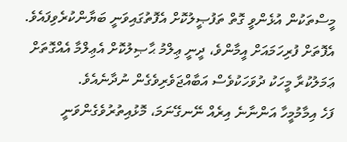މީސްތަކުން އުޅެންވީ ގޮތް ތަފުޞީލުކޮށް އެފޮތުގައިވަނީ ބަޔާންކުރެވިފައެވެ. އެފޮތަށް ފުރިހަމައަށް އީމާންވެ، ދީނީ ޢިލްމު ޙާޞިލުކޮށް އެޢިލްމާ އެއްގޮތަށް ޢަމަލުކުރާ މީހަކު ދުވަހަކުވެސް އަބާއްޖަވެރިވެގެން ނުދާނެއެވެ.
ފަހެ އިމާމުމީހާ އަންނާނެ އިރެއް ނޭނގޭނަމަ، މޮޅުއިތުރުވެގެންވަނީ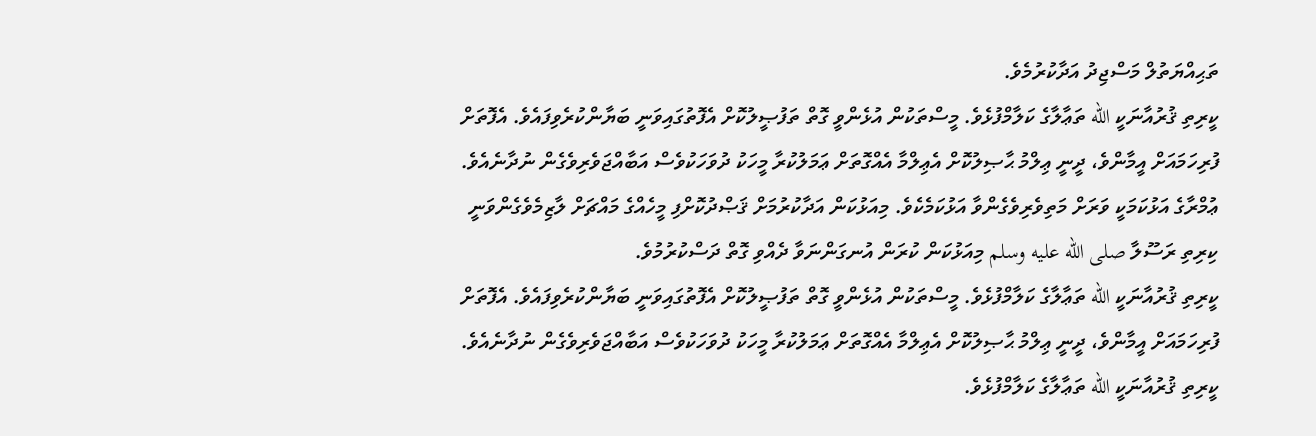ތަޙިއްޔަތުލް މަސްޖިދު އަދާކުރުމެވެ.
ކީރިތި ޤުރުއާނަކީ الله ތަޢާލާގެ ކަލާމްފުޅެވެ. މީސްތަކުން އުޅެންވީ ގޮތް ތަފުޞީލުކޮށް އެފޮތުގައިވަނީ ބަޔާންކުރެވިފައެވެ. އެފޮތަށް ފުރިހަމައަށް އީމާންވެ، ދީނީ ޢިލްމު ޙާޞިލުކޮށް އެޢިލްމާ އެއްގޮތަށް ޢަމަލުކުރާ މީހަކު ދުވަހަކުވެސް އަބާއްޖަވެރިވެގެން ނުދާނެއެވެ.
ޢުމްރާގެ އަޅުކަމަކީ ވަރަށް މަތިވެރިވެގެންވާ އަޅުކަމެކެވެ. މިއަޅުކަން އަދާކުރުމަށް ޤަޞްދުކޮށްފި މީހެއްގެ މައްޗަށް ލާޒިމެވެގެންވަނީ ކިރިތި ރަސޫލާ صلى الله عليه وسلم މިއަޅުކަން ކުރަން އުނގަންނަވާ ދެއްވި ގޮތް ދަސްކުރުމުވެ.
ކީރިތި ޤުރުއާނަކީ الله ތަޢާލާގެ ކަލާމްފުޅެވެ. މީސްތަކުން އުޅެންވީ ގޮތް ތަފުޞީލުކޮށް އެފޮތުގައިވަނީ ބަޔާންކުރެވިފައެވެ. އެފޮތަށް ފުރިހަމައަށް އީމާންވެ، ދީނީ ޢިލްމު ޙާޞިލުކޮށް އެޢިލްމާ އެއްގޮތަށް ޢަމަލުކުރާ މީހަކު ދުވަހަކުވެސް އަބާއްޖަވެރިވެގެން ނުދާނެއެވެ.
ކީރިތި ޤުރުއާނަކީ الله ތަޢާލާގެ ކަލާމްފުޅެވެ.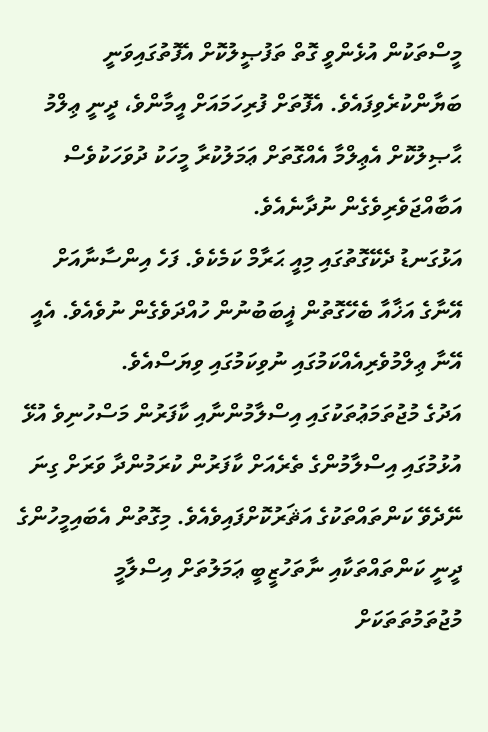މީސްތަކުން އުޅެންވީ ގޮތް ތަފުޞީލުކޮށް އެފޮތުގައިވަނީ ބަޔާންކުރެވިފައެވެ. އެފޮތަށް ފުރިހަމައަށް އީމާންވެ، ދީނީ ޢިލްމު ޙާޞިލުކޮށް އެޢިލްމާ އެއްގޮތަށް ޢަމަލުކުރާ މީހަކު ދުވަހަކުވެސް އަބާއްޖަވެރިވެގެން ނުދާނެއެވެ.
އަޅުގަނޑު ދެކޭގޮތުގައި މިއީ ޙަރާމް ކަމެކެވެ. ފަހެ އިންސާނާއަށް އޭނާގެ އަޚާއާ ބެހޭގޮތުން ޣީބަބުނުން ހުއްދަވެގެން ނުވެއެވެ. އެއީ އޭނާ ޢިލްމުވެރިއެއްކަމުގައި ނުވިކަމުގައި ވިޔަސްއެވެ.
އަދުގެ މުޖުތަމަޢުތަކުގައި އިސްލާމުންނާއި ކާފަރުން މަސްހުނިވެ އުޅޭ އުޅުމުގައި އިސްލާމުންގެ ތެރެއަށް ކާފަރުން ކުރަމުންދާ ވަރަށް ގިނަ ނޭދެވޭ ކަންތައްތަކުގެ އަޘަރުކޮށްފައިވެއެވެ. މިގޮތުން އެބައިމީހުންގެ ދީނީ ކަންތައްތަކާއި ނާތަހުޒީބީ ޢަމަލުތަށް އިސްލާމީ މުޖުތަމުތަތަކަށް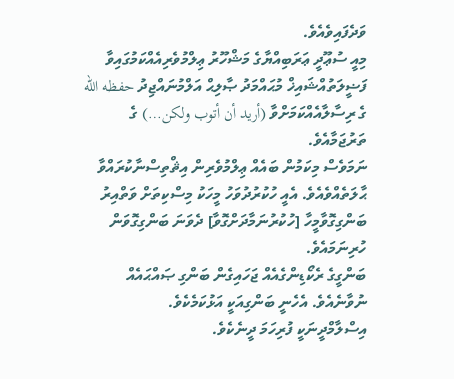ވަދެފައިވެއެވެ.
މިއީ ސުޢޫދީ ޢަރަބިއްޔާގެ މަޝްހޫރު ޢިލްމުވެރިއެއްކަމުގައިވާ ފަޟީލަތުއްޝައިޚް މުޙައްމަދު ޞާލިޙް އަލްމުނައްޖިދު حفظه الله ގެ ރިސާލާއެއްކަމަށްވާ (أريد أن أتوب ولكن…) ގެ ތަރުޖަމާއެވެ.
ނަމަވެސް މިކަމުން ބައެއް ޢިލްމުވެރިން އިޘްތިސްނާކުރައްވާ ޙާލަތެއްވެއެވެ. އެއީ ހުކުރުދުވަހު މީހަކު މިސްކިތަށް ވަތްއިރު ބަންގިގޮވާމީހާ [ހުކުރުނަމާދަށްގޮވާ] ދެވަނަ ބަންގިގޮވަން ހުރިނަމައެވެ.
ބަންގީގެ ރެކޯޑިންގެއެއް ޖަހައިގެން ބަންގި ޞައްޙައެއް ނުވާނެއެވެ. އެހެނީ ބަންގިއަކީ އަޅުކަމެކެވެ.
އިސްލާމްދީނަކީ ފުރިހަމަ ދީނެކެވެ.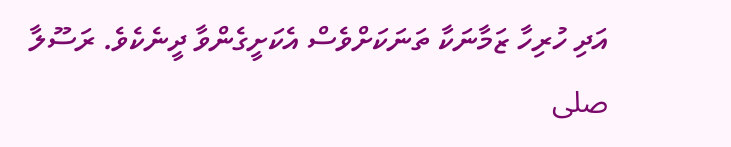އަދި ހުރިހާ ޒަމާނަކާ ތަނަކަށްވެސް އެކަށީގެންވާ ދީނެކެވެ. ރަސޫލާ صلى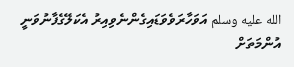الله عليه وسلم އަވަހާރަވެވަޑައިގެންނެވިއިރު އެކަލޭގެފާނުވަނީ އުންމަތަށް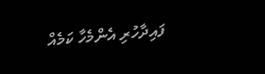ފައިދާހުރި އެންމެހާ ކަމެއް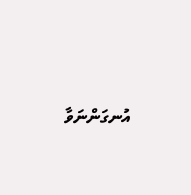އުނގަންނަވާ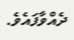ދެއްވާފައެވެ.